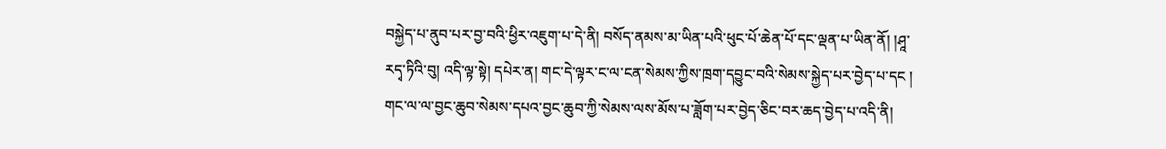བསྐྱེད་པ་ནུབ་པར་བྱ་བའི་ཕྱིར་འཇུག་པ་དེ་ནི། བསོད་ནམས་མ་ཡིན་པའི་ཕུང་པོ་ཆེན་པོ་དང་ལྡན་པ་ཡིན་ནོ། །ཤཱ་རདྭ་ཏིའི་བུ། འདི་ལྟ་སྟེ། དཔེར་ན། གང་དེ་ལྟར་ང་ལ་ངན་སེམས་ཀྱིས་ཁྲག་དབྱུང་བའི་སེམས་སྐྱེད་པར་བྱེད་པ་དང ། གང་ལ་ལ་བྱང་ཆུབ་སེམས་དཔའ་བྱང་ཆུབ་ཀྱི་སེམས་ལས་མོས་པ་ཟློག་པར་བྱེད་ཅིང་བར་ཆད་བྱེད་པ་འདི་ནི།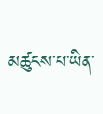མཚུངས་པ་ཡིན་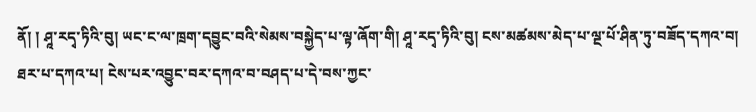ནོ། ། ཤཱ་རདྭ་ཏིའི་བུ། ཡང་ང་ལ་ཁྲག་དབྱུང་བའི་སེམས་བསྐྱེད་པ་ལྟ་ཞོག་གི། ཤཱ་རདྭ་ཏིའི་བུ། ངས་མཚམས་མེད་པ་ལྔ་པོ་ཤིན་ཏུ་བཟོད་དཀའ་བ། ཐར་པ་དཀའ་པ། ངེས་པར་འབྱུང་བར་དཀའ་བ་བཤད་པ་དེ་བས་ཀྱང་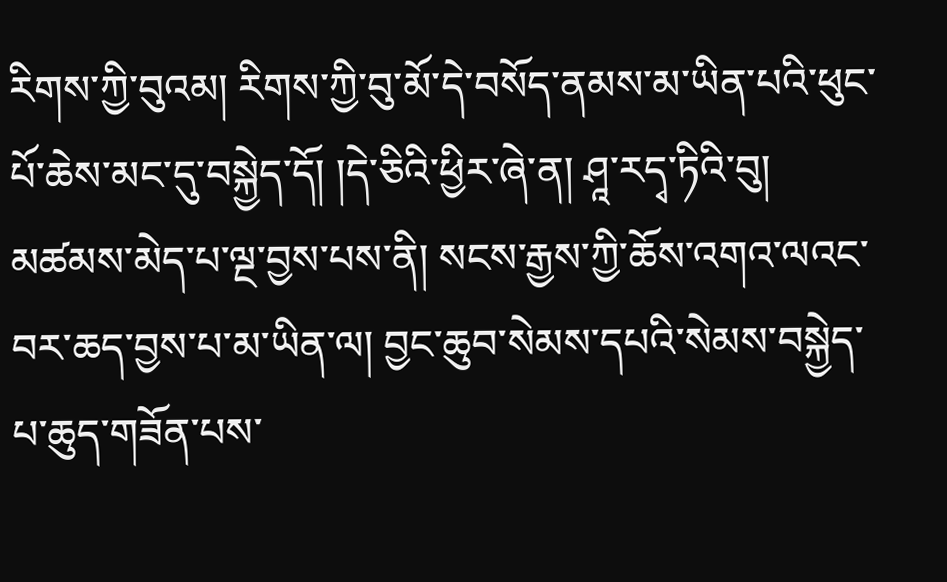རིགས་ཀྱི་བུའམ། རིགས་ཀྱི་བུ་མོ་དེ་བསོད་ནམས་མ་ཡིན་པའི་ཕུང་པོ་ཆེས་མང་དུ་བསྐྱེད་དོ། །དེ་ཅིའི་ཕྱིར་ཞེ་ན། ཤཱ་རདྭ་ཏིའི་བུ། མཚམས་མེད་པ་ལྔ་བྱས་པས་ནི། སངས་རྒྱས་ཀྱི་ཆོས་འགའ་ལའང་བར་ཆད་བྱས་པ་མ་ཡིན་ལ། བྱང་ཆུབ་སེམས་དཔའི་སེམས་བསྐྱེད་པ་ཆུད་གཟོན་པས་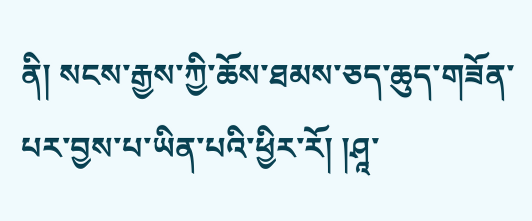ནི། སངས་རྒྱས་ཀྱི་ཆོས་ཐམས་ཅད་ཆུད་གཟོན་པར་བྱས་པ་ཡིན་པའི་ཕྱིར་རོ། །ཤཱ་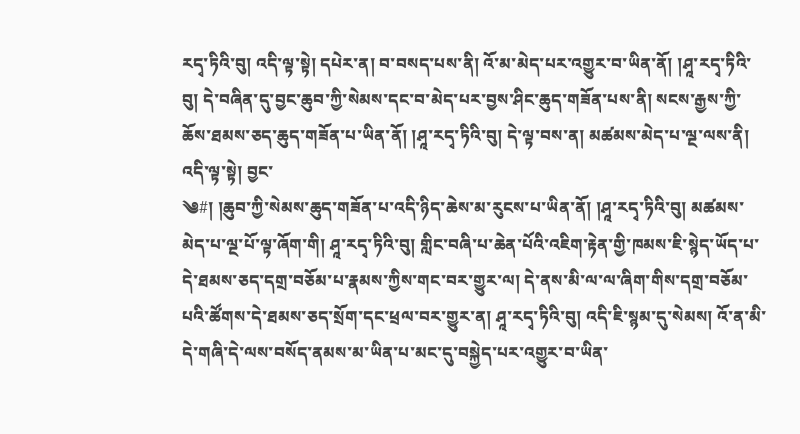རདྭ་ཏིའི་བུ། འདི་ལྟ་སྟེ། དཔེར་ན། བ་བསད་པས་ནི། འོ་མ་མེད་པར་འགྱུར་བ་ཡིན་ནོ། །ཤཱ་རདྭ་ཏིའི་བུ། དེ་བཞིན་དུ་བྱང་ཆུབ་ཀྱི་སེམས་དང་བ་མེད་པར་བྱས་ཤིང་ཆུད་གཟོན་པས་ནི། སངས་རྒྱས་ཀྱི་ཆོས་ཐམས་ཅད་ཆུད་གཟོན་པ་ཡིན་ནོ། །ཤཱ་རདྭ་ཏིའི་བུ། དེ་ལྟ་བས་ན། མཚམས་མེད་པ་ལྔ་ལས་ནི། འདི་ལྟ་སྟེ། བྱང་
༄#། །ཆུབ་ཀྱི་སེམས་ཆུད་གཟོན་པ་འདི་ཉིད་ཆེས་མ་རུངས་པ་ཡིན་ནོ། །ཤཱ་རདྭ་ཏིའི་བུ། མཚམས་མེད་པ་ལྔ་པོ་ལྟ་ཞོག་གི། ཤཱ་རདྭ་ཏིའི་བུ། གླིང་བཞི་པ་ཆེན་པོའི་འཇིག་རྟེན་གྱི་ཁམས་ཇི་སྙེད་ཡོད་པ་དེ་ཐམས་ཅད་དགྲ་བཅོམ་པ་རྣམས་ཀྱིས་གང་བར་གྱུར་ལ། དེ་ནས་མི་ལ་ལ་ཞིག་གིས་དགྲ་བཅོམ་པའི་ཚོགས་དེ་ཐམས་ཅད་སྲོག་དང་ཕྲལ་བར་གྱུར་ན། ཤཱ་རདྭ་ཏིའི་བུ། འདི་ཇི་སྙམ་དུ་སེམས། འོ་ན་མི་དེ་གཞི་དེ་ལས་བསོད་ནམས་མ་ཡིན་པ་མང་དུ་བསྐྱེད་པར་འགྱུར་བ་ཡིན་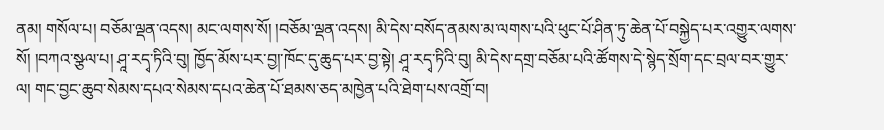ནམ། གསོལ་པ། བཅོམ་ལྡན་འདས། མང་ལགས་སོ། །བཅོམ་ལྡན་འདས། མི་དེས་བསོད་ནམས་མ་ལགས་པའི་ཕུང་པོ་ཤིན་ཏུ་ཆེན་པོ་བསྐྱེད་པར་འགྱུར་ལགས་སོ། །བཀའ་སྩལ་པ། ཤཱ་རདྭ་ཏིའི་བུ། ཁྱོད་མོས་པར་བྱ།་ཁོང་དུ་ཆུད་པར་བྱ་སྟེ། ཤཱ་རདྭ་ཏིའི་བུ། མི་དེས་དགྲ་བཅོམ་པའི་ཚོགས་དེ་སྙེད་སྲོག་དང་བྲལ་བར་གྱུར་ལ། གང་བྱང་ཆུབ་སེམས་དཔའ་སེམས་དཔའ་ཆེན་པོ་ཐམས་ཅད་མཁྱེན་པའི་ཐེག་པས་འགྲོ་བ།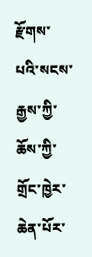རྫོགས་པའི་སངས་རྒྱས་ཀྱི་ཆོས་ཀྱི་གྲོང་ཁྱེར་ཆེན་པོར་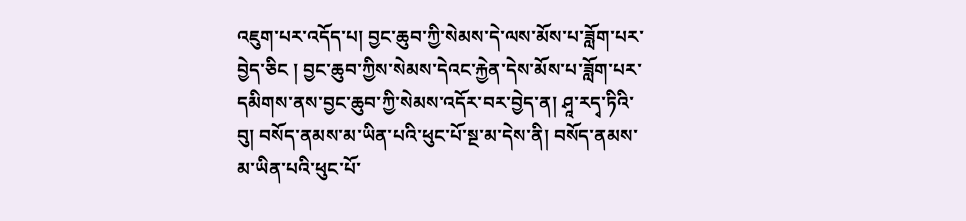འཇུག་པར་འདོད་པ། བྱང་ཆུབ་ཀྱི་སེམས་དེ་ལས་མོས་པ་ཟློག་པར་བྱེད་ཅིང ། བྱང་ཆུབ་ཀྱིས་སེམས་དེའང་རྐྱེན་དེས་མོས་པ་ཟློག་པར་དམིགས་ནས་བྱང་ཆུབ་ཀྱི་སེམས་འདོར་བར་བྱེད་ན། ཤཱ་རདྭ་ཏིའི་བུ། བསོད་ནམས་མ་ཡིན་པའི་ཕུང་པོ་སྔ་མ་དེས་ནི། བསོད་ནམས་
མ་ཡིན་པའི་ཕུང་པོ་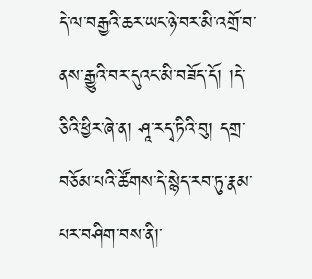དེ་ལ་བརྒྱའི་ཆར་ཡང་ཉེ་བར་མི་འགྲོ་བ་ནས་རྒྱུའི་བར་དུའང་མི་བཟོད་དོ། །དེ་ཅིའི་ཕྱིར་ཞེ་ན། ཤཱ་རདྭ་ཏིའི་བུ། དགྲ་བཅོམ་པའི་ཚོགས་དེ་སྙེད་རབ་ཏུ་རྣམ་པར་བཤིག་བས་ནི།་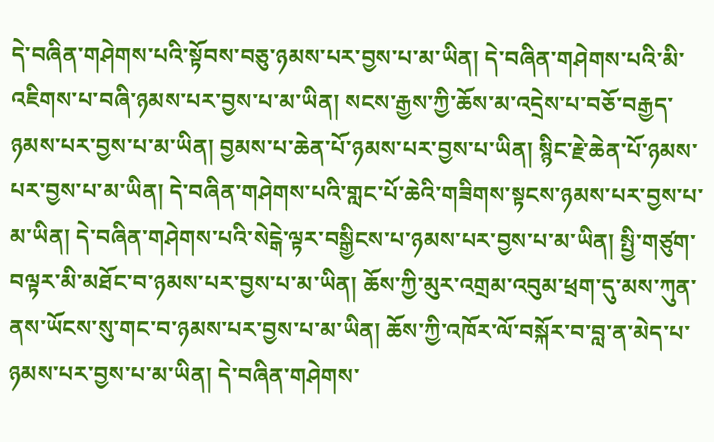དེ་བཞིན་གཤེགས་པའི་སྟོབས་བཅུ་ཉམས་པར་བྱས་པ་མ་ཡིན། དེ་བཞིན་གཤེགས་པའི་མི་འཇིགས་པ་བཞི་ཉམས་པར་བྱས་པ་མ་ཡིན། སངས་རྒྱས་ཀྱི་ཆོས་མ་འདྲེས་པ་བཅོ་བརྒྱད་ཉམས་པར་བྱས་པ་མ་ཡིན། བྱམས་པ་ཆེན་པོ་ཉམས་པར་བྱས་པ་ཡིན། སྙིང་རྗེ་ཆེན་པོ་ཉམས་པར་བྱས་པ་མ་ཡིན། དེ་བཞིན་གཤེགས་པའི་གླང་པོ་ཆེའི་གཟིགས་སྟངས་ཉམས་པར་བྱས་པ་མ་ཡིན། དེ་བཞིན་གཤེགས་པའི་སེངྒེ་ལྟར་བསྒྱིངས་པ་ཉམས་པར་བྱས་པ་མ་ཡིན། སྤྱི་གཙུག་བལྟར་མི་མཐོང་བ་ཉམས་པར་བྱས་པ་མ་ཡིན། ཆོས་ཀྱི་མུར་འགྲམ་འབུམ་ཕྲག་དུ་མས་ཀུན་ནས་ཡོངས་སུ་གང་བ་ཉམས་པར་བྱས་པ་མ་ཡིན། ཆོས་ཀྱི་འཁོར་ལོ་བསྐོར་བ་བླ་ན་མེད་པ་ཉམས་པར་བྱས་པ་མ་ཡིན། དེ་བཞིན་གཤེགས་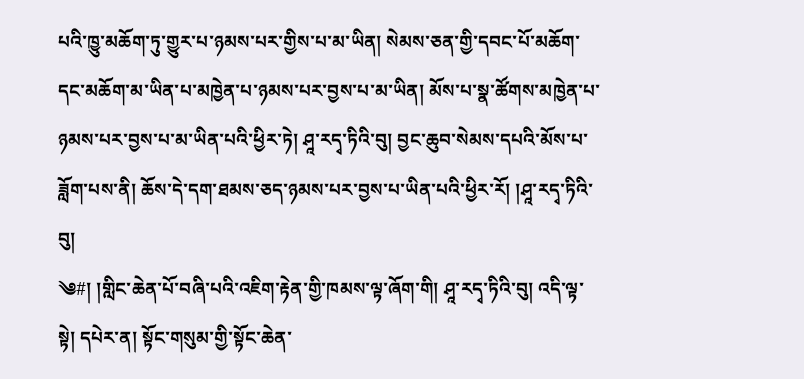པའི་ཁྱུ་མཆོག་ཏུ་གྱུར་པ་ཉམས་པར་གྱིས་པ་མ་ཡིན། སེམས་ཅན་གྱི་དབང་པོ་མཆོག་དང་མཆོག་མ་ཡིན་པ་མཁྱེན་པ་ཉམས་པར་བྱས་པ་མ་ཡིན། མོས་པ་སྣ་ཚོགས་མཁྱེན་པ་ཉམས་པར་བྱས་པ་མ་ཡིན་པའི་ཕྱིར་ཏེ། ཤཱ་རདྭ་ཏིའི་བུ། བྱང་ཆུབ་སེམས་དཔའི་མོས་པ་ཟློག་པས་ནི། ཆོས་དེ་དག་ཐམས་ཅད་ཉམས་པར་བྱས་པ་ཡིན་པའི་ཕྱིར་རོ། །ཤཱ་རདྭ་ཏིའི་བུ།
༄#། །གླིང་ཆེན་པོ་བཞི་པའི་འཇིག་རྟེན་གྱི་ཁམས་ལྟ་ཞོག་གི། ཤཱ་རདྭ་ཏིའི་བུ། འདི་ལྟ་སྟེ། དཔེར་ན། སྟོང་གསུམ་གྱི་སྟོང་ཆེན་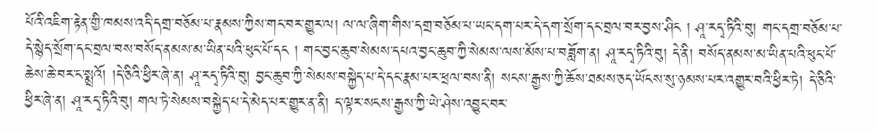པོའི་འཇིག་རྟེན་གྱི་ཁམས་འདི་དགྲ་བཅོམ་པ་རྣམས་ཀྱིས་གང་བར་གྱུར་ལ། ལ་ལ་ཞིག་གིས་དགྲ་བཅོམ་པ་ཡང་དག་པར་དེ་དག་སྲོག་དང་བྲལ་བར་བྱས་ཤིང ། ཤཱ་རདྭ་ཏིའི་བུ། གང་དགྲ་བཅོམ་པ་དེ་སྙེད་སྲོག་དང་བྲལ་བས་བསོད་ནམས་མ་ཡིན་པའི་ཕུང་པོ་དང ། གང་བྱང་ཆུབ་སེམས་དཔའ་བྱང་ཆུབ་ཀྱི་སེམས་ལས་མོས་པ་བཟློག་ན། ཤཱ་རདྭ་ཏིའི་བུ། དེ་ནི། བསོད་ནམས་མ་ཡིན་པའི་ཕུང་པོ་ཆེས་ཆེ་བར་ང་སྨྲའོ། །དེ་ཅིའི་ཕྱིར་ཞེ་ན། ཤཱ་རདྭ་ཏིའི་བུ། བྱང་ཆུབ་ཀྱི་སེམས་བསྐྱེད་པ་དེ་དང་རྣམ་པར་ཕྲལ་བས་ནི། སངས་རྒྱས་ཀྱི་ཆོས་ཐམས་ཅད་ཡོངས་སུ་ཉམས་པར་འགྱུར་བའི་ཕྱིར་ཏེ། དེ་ཅིའི་ཕྱིར་ཞེ་ན། ཤཱ་རདྭ་ཏིའི་བུ། གལ་ཏེ་སེམས་བསྐྱེད་པ་དེ་མེད་པར་གྱུར་ན་ནི། ད་ལྟར་སངས་རྒྱས་ཀྱི་ཡེ་ཤེས་འབྱུང་བར་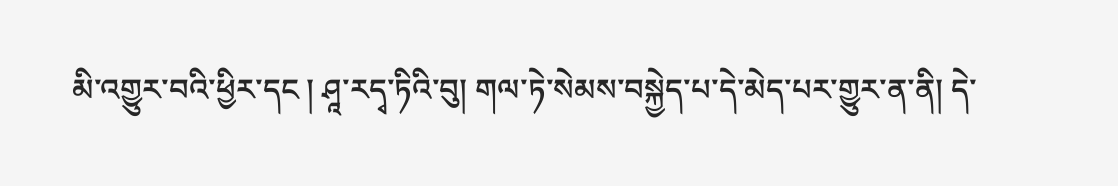མི་འགྱུར་བའི་ཕྱིར་དང ། ཤཱ་རདྭ་ཏིའི་བུ། གལ་ཏེ་སེམས་བསྐྱེད་པ་དེ་མེད་པར་གྱུར་ན་ནི། དེ་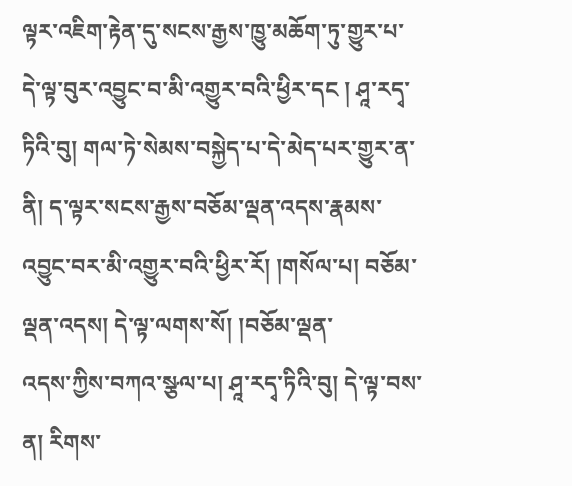ལྟར་འཇིག་རྟེན་དུ་སངས་རྒྱས་ཁྱུ་མཆོག་ཏུ་གྱུར་པ་དེ་ལྟ་བུར་འབྱུང་བ་མི་འགྱུར་བའི་ཕྱིར་དང ། ཤཱ་རདྭ་ཏིའི་བུ། གལ་ཏེ་སེམས་བསྐྱེད་པ་དེ་མེད་པར་གྱུར་ན་ནི། ད་ལྟར་སངས་རྒྱས་བཅོམ་ལྡན་འདས་རྣམས་འབྱུང་བར་མི་འགྱུར་བའི་ཕྱིར་རོ། །གསོལ་པ། བཅོམ་ལྡན་འདས། དེ་ལྟ་ལགས་སོ། །བཅོམ་ལྡན་
འདས་ཀྱིས་བཀའ་སྩལ་པ། ཤཱ་རདྭ་ཏིའི་བུ། དེ་ལྟ་བས་ན། རིགས་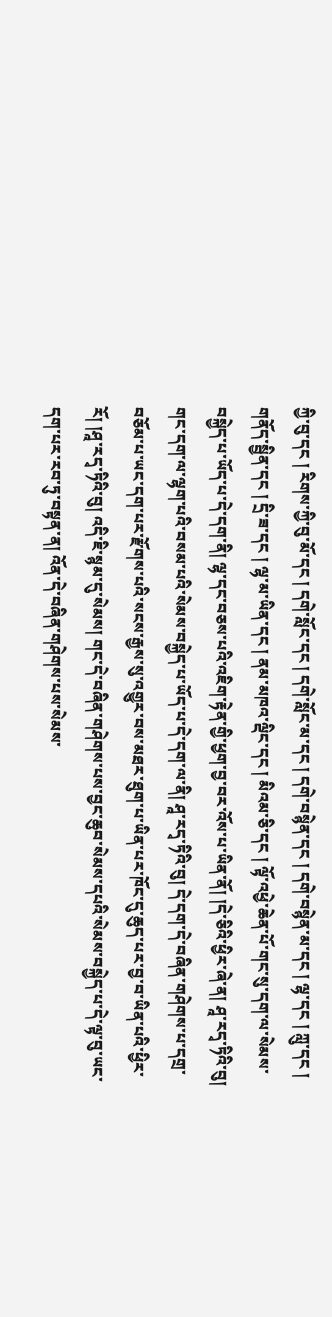ཀྱི་བུ་དང ། རིགས་ཀྱི་བུ་མོ་དང ། དགེ་སློང་དང ། དགེ་སློང་མ་དང ། དགེ་བསྙེན་དང ། དགེ་བསྙེན་མ་དང ། ལྷ་དང ། ཀླུ་དང ། གནོད་སྦྱིན་དང ། དྲི་ཟ་དང ། ལྷ་མ་ཡིན་དང ། ནམ་མཁའ་ལྡིང་དང ། མིའམ་ཅི་དང ། ལྟོ་འཕྱེ་ཆེན་པོ་གང་སུ་དག་ལ་སེམས་བསྐྱེད་པ་ཡོད་པ་དེ་དག་ནི། ལྷ་དང་བཅས་པའི་འཇིག་རྟེན་གྱི་ཕྱག་བྱ་བར་འོས་པ་ཡིན་ནོ། །དེ་ཅིའི་ཕྱིར་ཞེ་ན། ཤཱ་རདྭ་ཏིའི་བུ། གང་དག་ལ་ལྷག་པའི་བསམ་པའི་སེམས་བསྐྱེད་པ་ཡོད་པ་དེ་དག་ལ་ནི། ཤཱ་རདྭ་ཏིའི་བུ། དེ་དག་དེ་བཞིན་གཤེགས་པ་དགྲ་བཅོམ་པ་ཡང་དག་པར་རྫོགས་པའི་སངས་རྒྱས་སུ་འགྱུར་བས་མཐར་ཐུག་པ་ཡིན་པར་ཁོང་དུ་ཆུད་པར་བྱ་བ་ཡིན་པའི་ཕྱིར་རོ། །ཤཱ་རདྭ་ཏིའི་བུ། འདི་ཇི་སྙམ་དུ་སེམས། གང་དེ་བཞིན་གཤེགས་པས་བྱང་ཆུབ་སེམས་དཔའི་སེམས་བསྐྱེད་པ་དེ་ལྟ་བུ་ཡང་དག་པར་རབ་ཏུ་བསྟན་ན། འོན་དེ་བཞིན་གཤེགས་པས་སེམས་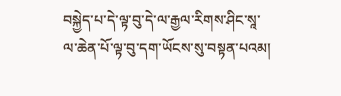བསྐྱེད་པ་དེ་ལྟ་བུ་དེ་ལ་རྒྱལ་རིགས་ཤིང་སཱ་ལ་ཆེན་པོ་ལྟ་བུ་དག་ཡོངས་སུ་བསྟན་པའམ།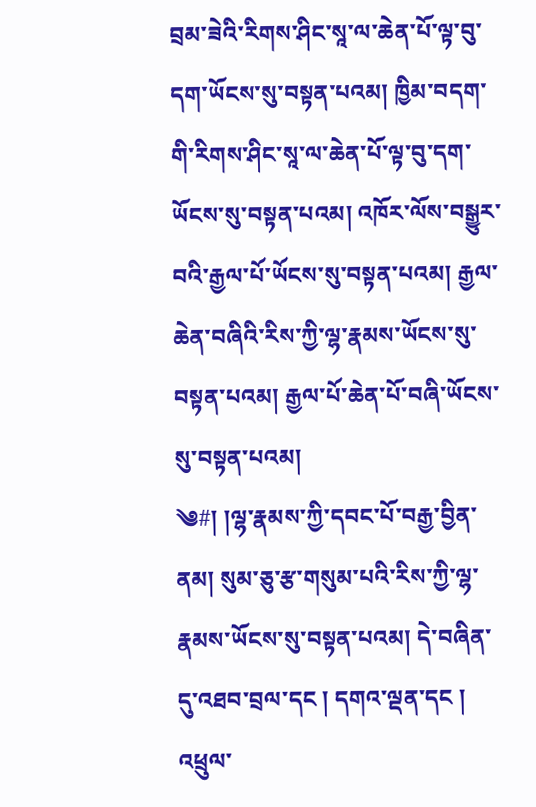བྲམ་ཟེའི་རིགས་ཤིང་སཱ་ལ་ཆེན་པོ་ལྟ་བུ་དག་ཡོངས་སུ་བསྟན་པའམ། ཁྱིམ་བདག་གི་རིགས་ཤིང་སཱ་ལ་ཆེན་པོ་ལྟ་བུ་དག་ཡོངས་སུ་བསྟན་པའམ། འཁོར་ལོས་བསྒྱུར་བའི་རྒྱལ་པོ་ཡོངས་སུ་བསྟན་པའམ། རྒྱལ་ཆེན་བཞིའི་རིས་ཀྱི་ལྷ་རྣམས་ཡོངས་སུ་བསྟན་པའམ། རྒྱལ་པོ་ཆེན་པོ་བཞི་ཡོངས་སུ་བསྟན་པའམ།
༄#། །ལྷ་རྣམས་ཀྱི་དབང་པོ་བརྒྱ་བྱིན་ནམ། སུམ་ཅུ་རྩ་གསུམ་པའི་རིས་ཀྱི་ལྷ་རྣམས་ཡོངས་སུ་བསྟན་པའམ། དེ་བཞིན་དུ་འཐབ་བྲལ་དང ། དགའ་ལྡན་དང ། འཕྲུལ་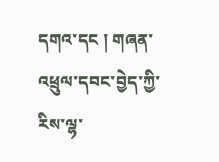དགའ་དང ། གཞན་འཕྲུལ་དབང་བྱེད་ཀྱི་རིས་ལྷ་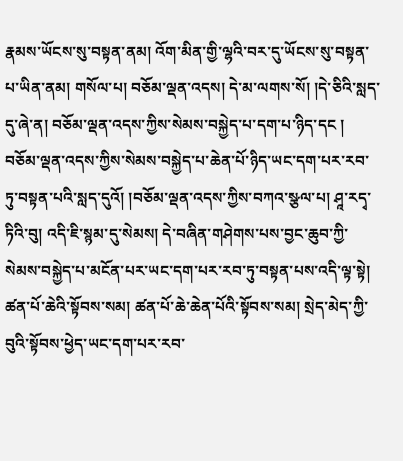རྣམས་ཡོངས་སུ་བསྟན་ནམ། འོག་མིན་གྱི་ལྷའི་བར་དུ་ཡོངས་སུ་བསྟན་པ་ཡིན་ནམ། གསོལ་པ། བཅོམ་ལྡན་འདས། དེ་མ་ལགས་སོ། །དེ་ཅིའི་སླད་དུ་ཞེ་ན། བཅོམ་ལྡན་འདས་ཀྱིས་སེམས་བསྐྱེད་པ་དག་པ་ཉིད་དང ། བཅོམ་ལྡན་འདས་ཀྱིས་སེམས་བསྐྱེད་པ་ཆེན་པོ་ཉིད་ཡང་དག་པར་རབ་ཏུ་བསྟན་པའི་སླད་དུའོ། །བཅོམ་ལྡན་འདས་ཀྱིས་བཀའ་སྩལ་པ། ཤཱ་རདྭ་ཏིའི་བུ། འདི་ཇི་སྙམ་དུ་སེམས། དེ་བཞིན་གཤེགས་པས་བྱང་ཆུབ་ཀྱི་སེམས་བསྐྱེད་པ་མངོན་པར་ཡང་དག་པར་རབ་ཏུ་བསྟན་པས་འདི་ལྟ་སྟེ། ཚན་པོ་ཆེའི་སྟོབས་སམ། ཚན་པོ་ཆེ་ཆེན་པོའི་སྟོབས་སམ། སྲེད་མེད་ཀྱི་བུའི་སྟོབས་ཕྱེད་ཡང་དག་པར་རབ་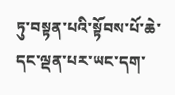ཏུ་བསྟན་པའི་སྟོབས་པོ་ཆེ་དང་ལྡན་པར་ཡང་དག་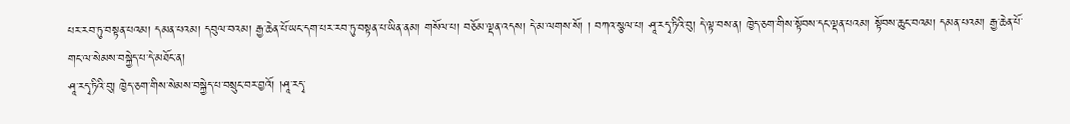པར་རབ་ཏུ་བསྟན་པའམ། དམན་པའམ། དབུལ་བའམ། རྒྱ་ཆེན་པོ་ཡང་དག་པར་རབ་ཏུ་བསྟན་པ་ཡིན་ནམ། གསོལ་པ། བཅོམ་ལྡན་འདས། དེ་མ་ལགས་སོ། ། བཀའ་སྩལ་པ། ཤཱ་རདྭ་ཏིའི་བུ། དེ་ལྟ་བས་ན། ཁྱེད་ཅག་གིས་སྟོབས་དང་ལྡན་པའམ། སྟོབས་ཆུང་བའམ། དམན་པའམ། རྒྱ་ཆེན་པོ་གང་ལ་སེམས་བསྐྱེད་པ་དེ་མཐོང་ན།
ཤཱ་རདྭ་ཏིའི་བུ། ཁྱེད་ཅག་གིས་སེམས་བསྐྱེད་པ་བསྲུང་བར་བྱའོ། །ཤཱ་རདྭ་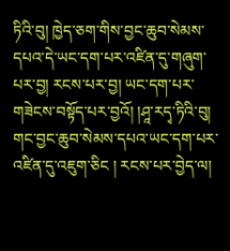ཏིའི་བུ། ཁྱེད་ཅག་གིས་བྱང་ཆུབ་སེམས་དཔའ་དེ་ཡང་དག་པར་འཛིན་དུ་གཞུག་པར་བྱ། རངས་པར་བྱ། ཡང་དག་པར་གཟེངས་བསྟོད་པར་བྱའོ། །ཤཱ་རདྭ་ཏིའི་བུ། གང་བྱང་ཆུབ་སེམས་དཔའ་ཡང་དག་པར་འཛིན་དུ་འཇུག་ཅིང ། རངས་པར་བྱེད་ལ།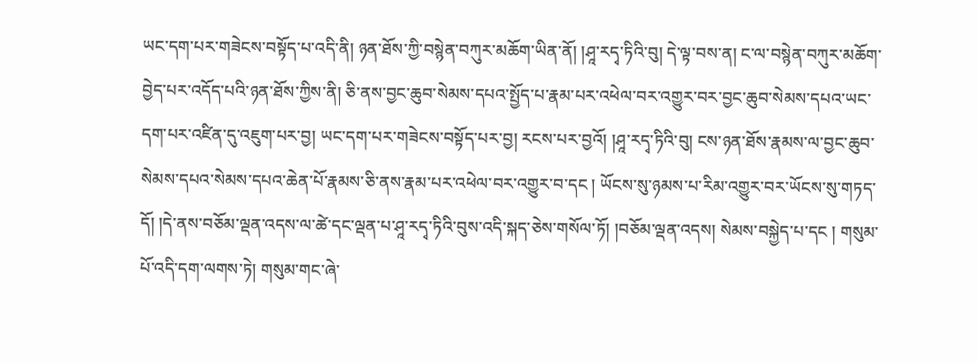ཡང་དག་པར་གཟེངས་བསྟོད་པ་འདི་ནི། ཉན་ཐོས་ཀྱི་བསྙེན་བཀུར་མཆོག་ཡིན་ནོ། །ཤཱ་རདྭ་ཏིའི་བུ། དེ་ལྟ་བས་ན། ང་ལ་བསྙེན་བཀུར་མཆོག་བྱེད་པར་འདོད་པའི་ཉན་ཐོས་ཀྱིས་ནི། ཅི་ནས་བྱང་ཆུབ་སེམས་དཔའ་སྤྱོད་པ་རྣམ་པར་འཕེལ་བར་འགྱུར་བར་བྱང་ཆུབ་སེམས་དཔའ་ཡང་དག་པར་འཛིན་དུ་འཇུག་པར་བྱ། ཡང་དག་པར་གཟེངས་བསྟོད་པར་བྱ། རངས་པར་བྱའོ། །ཤཱ་རདྭ་ཏིའི་བུ། ངས་ཉན་ཐོས་རྣམས་ལ་བྱང་ཆུབ་སེམས་དཔའ་སེམས་དཔའ་ཆེན་པོ་རྣམས་ཅི་ནས་རྣམ་པར་འཕེལ་བར་འགྱུར་བ་དང ། ཡོངས་སུ་ཉམས་པ་རིམ་འགྱུར་བར་ཡོངས་སུ་གཏད་དོ། །དེ་ནས་བཅོམ་ལྡན་འདས་ལ་ཚེ་དང་ལྡན་པ་ཤཱ་རདྭ་ཏིའི་བུས་འདི་སྐད་ཅེས་གསོལ་ཏོ། །བཅོམ་ལྡན་འདས། སེམས་བསྐྱེད་པ་དང ། གསུམ་པོ་འདི་དག་ལགས་ཏེ། གསུམ་གང་ཞེ་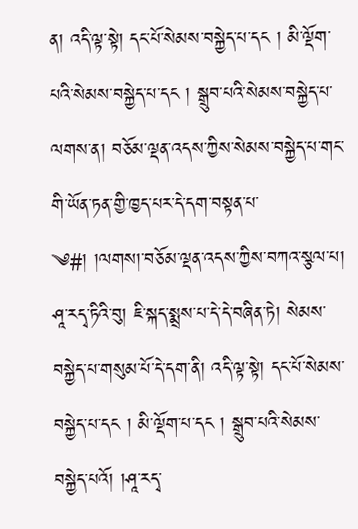ན། འདི་ལྟ་སྟེ། དང་པོ་སེམས་བསྐྱེད་པ་དང ། མི་ལྡོག་པའི་སེམས་བསྐྱེད་པ་དང ། སྒྲུབ་པའི་སེམས་བསྐྱེད་པ་ལགས་ན། བཅོམ་ལྡན་འདས་ཀྱིས་སེམས་བསྐྱེད་པ་གང་གི་ཡོན་ཏན་གྱི་ཁྱད་པར་དེ་དག་བསྟན་པ་
༄#། །ལགས།་བཅོམ་ལྡན་འདས་ཀྱིས་བཀའ་སྩལ་པ། ཤཱ་རདྭ་ཏིའི་བུ། ཇི་སྐད་སྨྲས་པ་དེ་དེ་བཞིན་ཏེ། སེམས་བསྐྱེད་པ་གསུམ་པོ་དེ་དག་ནི། འདི་ལྟ་སྟེ། དང་པོ་སེམས་བསྐྱེད་པ་དང ། མི་ལྡོག་པ་དང ། སྒྲུབ་པའི་སེམས་བསྐྱེད་པའོ། །ཤཱ་རདྭ་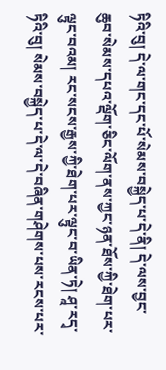ཏིའི་བུ། དེ་ལ་གང་དང་པོ་སེམས་བསྐྱེད་པ་དེ་ནི། དེ་ལས་བྱང་ཆུབ་སེམས་དཔའ་ལྡོག་ཅིང་ལོག་ནས་ཀྱང་ཉན་ཐོས་ཀྱི་ཐེག་པར་ལྟུང་བའམ། རང་སངས་རྒྱས་ཀྱི་ཐེག་པར་ལྟུང་བ་ཡིན་ཏེ། ཤཱ་རདྭ་ཏིའི་བུ། སེམས་བསྐྱེད་པ་དེ་ལ་དེ་བཞིན་གཤེགས་པས་རངས་པར་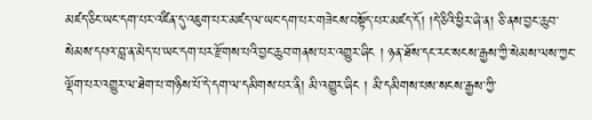མཛད་ཅིང་ཡང་དག་པར་འཛིན་དུ་འཇུག་པར་མཛད་ལ་ཡང་དག་པར་གཟེངས་བསྟོད་པར་མཛད་དོ། །དེ་ཅིའི་ཕྱིར་ཞེ་ན། ཅི་ནས་བྱང་ཆུབ་སེམས་དཔའ་བླ་ན་མེད་པ་ཡང་དག་པར་རྫོགས་པའི་བྱང་ཆུབ་གནས་པར་འགྱུར་ཞིང ། ཉན་ཐོས་དང་རང་སངས་རྒྱས་ཀྱི་སེམས་ལས་ཀྱང་ལྡོག་པར་འགྱུར་ལ་ཐེག་པ་གཉིས་པོ་དེ་དག་ལ་དམིགས་པར་ནི། མི་འགྱུར་ཞིང ། མི་དམིགས་པས་སངས་རྒྱས་ཀྱི་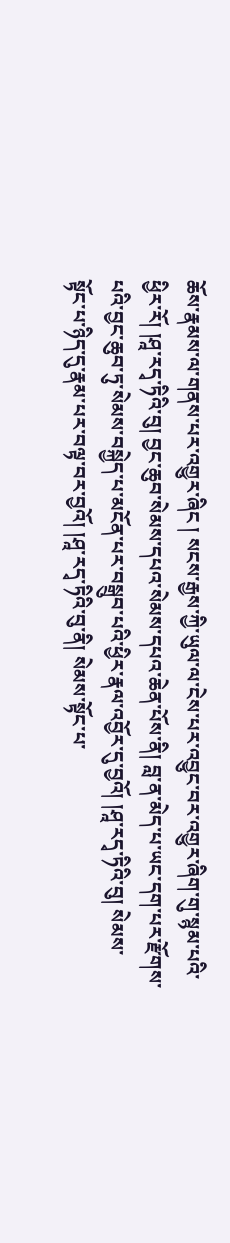ཆོས་རྣམས་ལ་གནས་པར་འགྱུར་ཞིང ། སངས་རྒྱས་ཀྱི་ཡུལ་ལ་ངེས་པར་འབྱུང་བར་འགྱུར་ཞིག་གུ་སྙམ་པའི་ཕྱིར་རོ། །ཤཱ་རདྭ་ཏིའི་བུ། བྱང་ཆུབ་སེམས་དཔའ་སེམས་དཔའ་ཆེན་པོས་ནི། བླ་ན་མེད་པ་ཡང་དག་པར་རྫོགས་པའི་བྱང་ཆུབ་ཏུ་སེམས་བསྐྱེད་པ་མངོན་པར་བསྒྲུབ་པའི་ཕྱིར་རྣལ་འབྱོར་དུ་བྱའོ། །ཤཱ་རདྭ་ཏིའི་བུ། སེམས་
སྟོང་པ་ཉིད་དུ་རྣམ་པར་བལྟ་བར་བྱའོ། །ཤཱ་རདྭ་ཏིའི་བུ་ནི། སེམས་སྟོང་པ་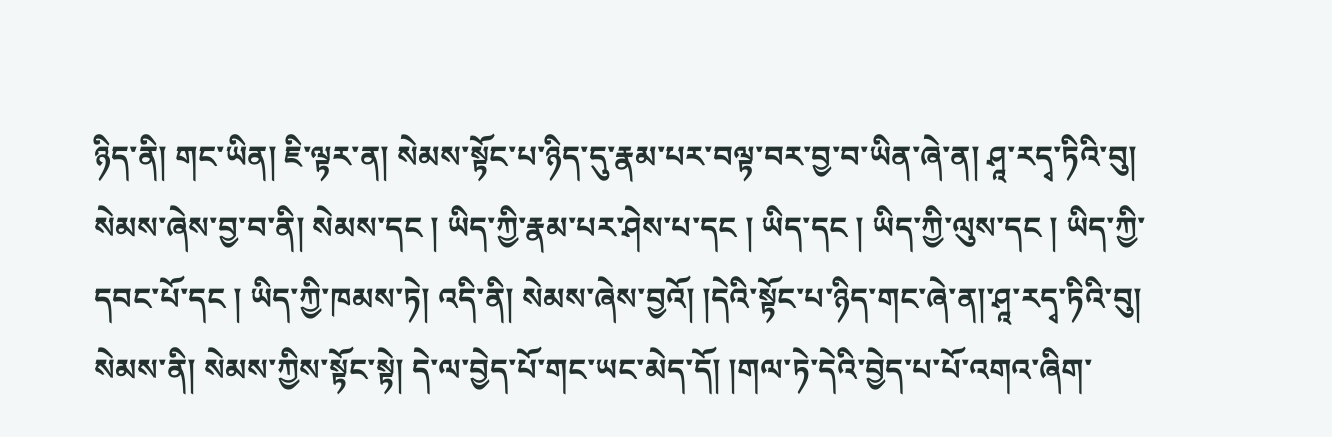ཉིད་ནི། གང་ཡིན། ཇི་ལྟར་ན། སེམས་སྟོང་པ་ཉིད་དུ་རྣམ་པར་བལྟ་བར་བྱ་བ་ཡིན་ཞེ་ན། ཤཱ་རདྭ་ཏིའི་བུ། སེམས་ཞེས་བྱ་བ་ནི། སེམས་དང ། ཡིད་ཀྱི་རྣམ་པར་ཤེས་པ་དང ། ཡིད་དང ། ཡིད་ཀྱི་ལུས་དང ། ཡིད་ཀྱི་དབང་པོ་དང ། ཡིད་ཀྱི་ཁམས་ཏེ། འདི་ནི། སེམས་ཞེས་བྱའོ། །དེའི་སྟོང་པ་ཉིད་གང་ཞེ་ན།་ཤཱ་རདྭ་ཏིའི་བུ། སེམས་ནི། སེམས་ཀྱིས་སྟོང་སྟེ། དེ་ལ་བྱེད་པོ་གང་ཡང་མེད་དོ། །གལ་ཏེ་དེའི་བྱེད་པ་པོ་འགའ་ཞིག་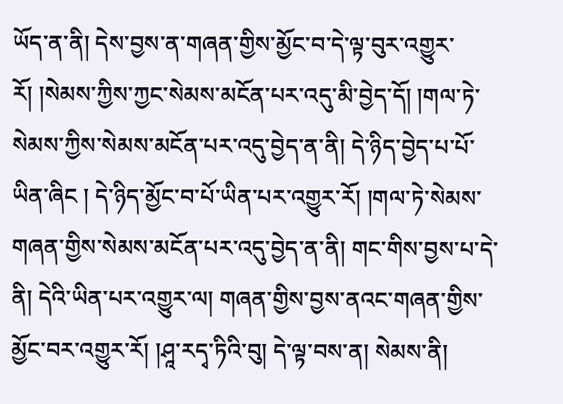ཡོད་ན་ནི། དེས་བྱས་ན་གཞན་གྱིས་མྱོང་བ་དེ་ལྟ་བུར་འགྱུར་རོ། །སེམས་ཀྱིས་ཀྱང་སེམས་མངོན་པར་འདུ་མི་བྱེད་དོ། །གལ་ཏེ་སེམས་ཀྱིས་སེམས་མངོན་པར་འདུ་བྱེད་ན་ནི། དེ་ཉིད་བྱེད་པ་པོ་ཡིན་ཞིང ། དེ་ཉིད་མྱོང་བ་པོ་ཡིན་པར་འགྱུར་རོ། །གལ་ཏེ་སེམས་གཞན་གྱིས་སེམས་མངོན་པར་འདུ་བྱེད་ན་ནི། གང་གིས་བྱས་པ་དེ་ནི། དེའི་ཡིན་པར་འགྱུར་ལ། གཞན་གྱིས་བྱས་ནའང་གཞན་གྱིས་མྱོང་བར་འགྱུར་རོ། །ཤཱ་རདྭ་ཏིའི་བུ། དེ་ལྟ་བས་ན། སེམས་ནི།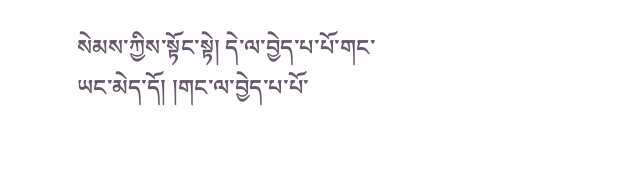སེམས་ཀྱིས་སྟོང་སྟེ། དེ་ལ་བྱེད་པ་པོ་གང་ཡང་མེད་དོ། །གང་ལ་བྱེད་པ་པོ་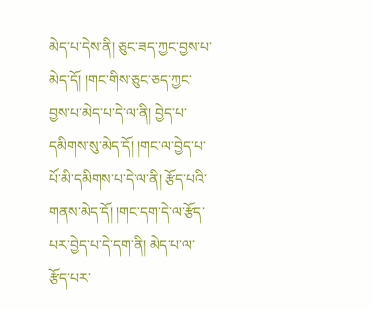མེད་པ་དེས་ནི། ཅུང་ཟད་ཀྱང་བྱས་པ་མེད་དོ། །གང་གིས་ཅུང་ཅད་ཀྱང་བྱས་པ་མེད་པ་དེ་ལ་ནི། བྱེད་པ་དམིགས་སུ་མེད་དོ། །གང་ལ་བྱེད་པ་པོ་མི་དམིགས་པ་དེ་ལ་ནི། རྩོད་པའི་གནས་མེད་དོ། །གང་དག་དེ་ལ་རྩོད་པར་བྱེད་པ་དེ་དག་ནི། མེད་པ་ལ་རྩོད་པར་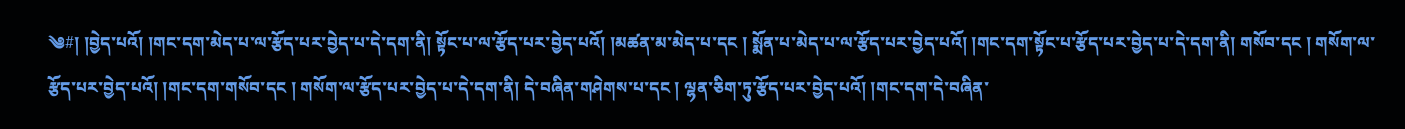༄#། །བྱེད་པའོ། །གང་དག་མེད་པ་ལ་རྩོད་པར་བྱེད་པ་དེ་དག་ནི། སྟོང་པ་ལ་རྩོད་པར་བྱེད་པའོ། །མཚན་མ་མེད་པ་དང ། སྨོན་པ་མེད་པ་ལ་རྩོད་པར་བྱེད་པའོ། །གང་དག་སྟོང་པ་རྩོད་པར་བྱེད་པ་དེ་དག་ནི། གསོབ་དང ། གསོག་ལ་རྩོད་པར་བྱེད་པའོ། །གང་དག་གསོབ་དང ། གསོག་ལ་རྩོད་པར་བྱེད་པ་དེ་དག་ནི། དེ་བཞིན་གཤེགས་པ་དང ། ལྷན་ཅིག་ཏུ་རྩོད་པར་བྱེད་པའོ། །གང་དག་དེ་བཞིན་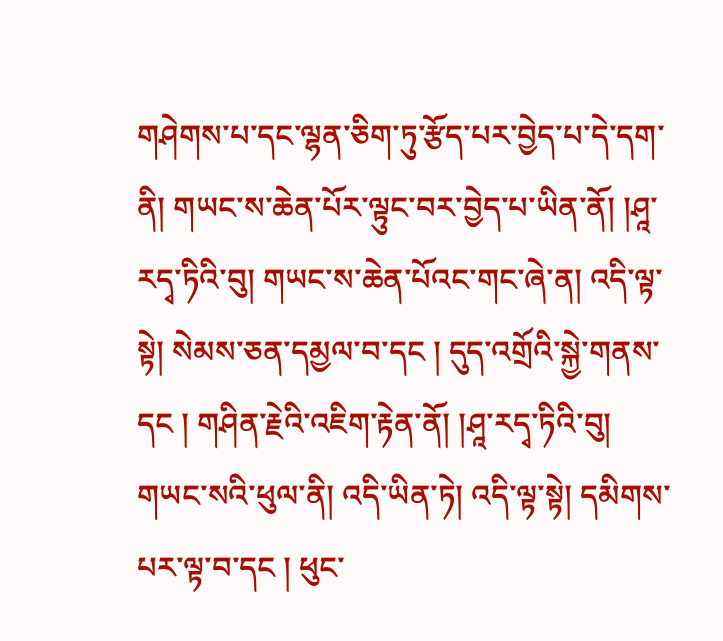གཤེགས་པ་དང་ལྷན་ཅིག་ཏུ་རྩོད་པར་བྱེད་པ་དེ་དག་ནི། གཡང་ས་ཆེན་པོར་ལྟུང་བར་བྱེད་པ་ཡིན་ནོ། །ཤཱ་རདྭ་ཏིའི་བུ། གཡང་ས་ཆེན་པོའང་གང་ཞེ་ན། འདི་ལྟ་སྟེ། སེམས་ཅན་དམྱལ་བ་དང ། དུད་འགྲོའི་སྐྱེ་གནས་དང ། གཤིན་རྗེའི་འཇིག་རྟེན་ནོ། །ཤཱ་རདྭ་ཏིའི་བུ། གཡང་སའི་ཕུལ་ནི། འདི་ཡིན་ཏེ། འདི་ལྟ་སྟེ། དམིགས་པར་ལྟ་བ་དང ། ཕུང་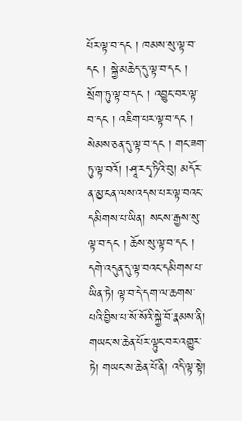པོར་ལྟ་བ་དང ། ཁམས་སུ་ལྟ་བ་དང ། སྐྱེ་མཆེད་དུ་ལྟ་བ་དང ། སྲོག་ཏུ་ལྟ་བ་དང ། འབྱུང་བར་ལྟ་བ་དང ། འཇིག་པར་ལྟ་བ་དང ། སེམས་ཅན་དུ་ལྟ་བ་དང ། གང་ཟག་ཏུ་ལྟ་བའོ། །ཤཱ་རདྭ་ཏིའི་བུ། མདོར་ན་མྱ་ངན་ལས་འདས་པར་ལྟ་བའང་དམིགས་པ་ཡིན། སངས་རྒྱས་སུ་ལྟ་བ་དང ། ཆོས་སུ་ལྟ་བ་དང ། དགེ་འདུན་དུ་ལྟ་བའང་དམིགས་པ་ཡིན་ཏེ། ལྟ་བ་དེ་དག་ལ་ཆགས་པའི་བྱིས་པ་སོ་སོའི་སྐྱེ་བོ་རྣམས་ནི། གཡང་ས་ཆེན་པོར་ལྟུང་བར་འགྱུར་ཏེ། གཡང་ས་ཆེན་པོ་ནི། འདི་ལྟ་སྟེ།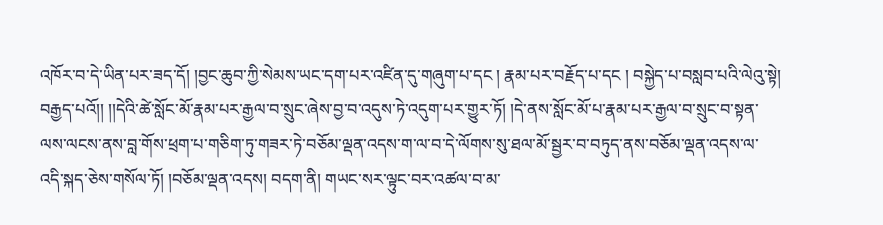འཁོར་བ་དེ་ཡིན་པར་ཟད་དོ། །བྱང་ཆུབ་ཀྱི་སེམས་ཡང་དག་པར་འཛིན་དུ་གཞུག་པ་དང ། རྣམ་པར་བརྗོད་པ་དང ། བསྐྱེད་པ་བསླབ་པའི་ལེའུ་སྟེ། བརྒྱད་པའོ།། །།དེའི་ཚེ་སློང་མོ་རྣམ་པར་རྒྱལ་བ་སྲུང་ཞེས་བྱ་བ་འདུས་ཏེ་འདུག་པར་གྱུར་ཏོ། །དེ་ནས་སློང་མོ་པ་རྣམ་པར་རྒྱལ་བ་སྲུང་བ་སྟན་ལས་ལངས་ནས་བླ་གོས་ཕྲག་པ་གཅིག་ཏུ་གཟར་ཏེ་བཅོམ་ལྡན་འདས་ག་ལ་བ་དེ་ལོགས་སུ་ཐལ་མོ་སྦྱར་བ་བཏུད་ནས་བཅོམ་ལྡན་འདས་ལ་འདི་སྐད་ཅེས་གསོལ་ཏོ། །བཅོམ་ལྡན་འདས། བདག་ནི། གཡང་སར་ལྟུང་བར་འཚལ་བ་མ་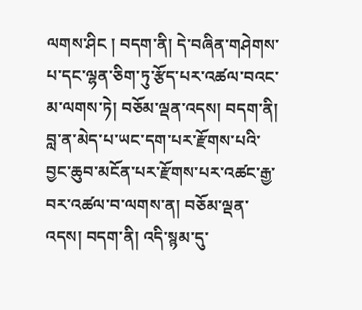ལགས་ཤིང ། བདག་ནི། དེ་བཞིན་གཤེགས་པ་དང་ལྷན་ཅིག་ཏུ་རྩོད་པར་འཚལ་བའང་མ་ལགས་ཏེ། བཅོམ་ལྡན་འདས། བདག་ནི། བླ་ན་མེད་པ་ཡང་དག་པར་རྫོགས་པའི་བྱང་ཆུབ་མངོན་པར་རྫོགས་པར་འཚང་རྒྱ་བར་འཚལ་བ་ལགས་ན། བཅོམ་ལྡན་འདས། བདག་ནི། འདི་སྙམ་དུ་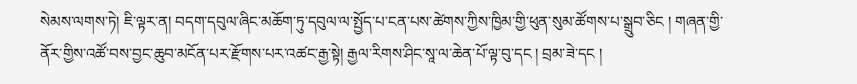སེམས་ལགས་ཏེ། ཇི་ལྟར་ན། བདག་དབུལ་ཞིང་མཆོག་ཏུ་དབུལ་ལ་སྤྱོད་པ་ངན་པས་ཚེགས་ཀྱིས་ཁྱིམ་གྱི་ཕུན་སུམ་ཚོགས་པ་སྒྲུབ་ཅིང ། གཞན་གྱི་ནོར་གྱིས་འཚོ་བས་བྱང་ཆུབ་མངོན་པར་རྫོགས་པར་འཚང་རྒྱ་སྟེ། རྒྱལ་རིགས་ཤིང་སཱ་ལ་ཆེན་པོ་ལྟ་བུ་དང ། བྲམ་ཟེ་དང །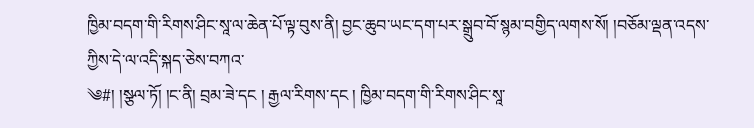ཁྱིམ་བདག་གི་རིགས་ཤིང་སཱ་ལ་ཆེན་པོ་ལྟ་བུས་ནི། བྱང་ཆུབ་ཡང་དག་པར་སྒྲུབ་བོ་སྙམ་བགྱིད་ལགས་སོ། །བཅོམ་ལྡན་འདས་ཀྱིས་དེ་ལ་འདི་སྐད་ཅེས་བཀའ་
༄#། །སྩལ་ཏོ། །ང་ནི། བྲམ་ཟེ་དང ། རྒྱལ་རིགས་དང ། ཁྱིམ་བདག་གི་རིགས་ཤིང་སཱ་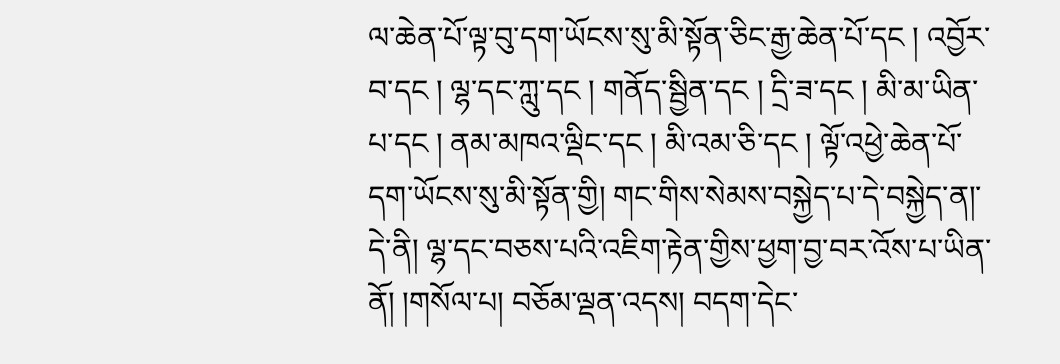ལ་ཆེན་པོ་ལྟ་བུ་དག་ཡོངས་སུ་མི་སྟོན་ཅིང་རྒྱ་ཆེན་པོ་དང ། འབྱོར་བ་དང ། ལྷ་དང་ཀླུ་དང ། གནོད་སྦྱིན་དང ། དྲི་ཟ་དང ། མི་མ་ཡིན་པ་དང ། ནམ་མཁའ་ལྡིང་དང ། མི་འམ་ཅི་དང ། ལྟོ་འཕྱེ་ཆེན་པོ་དག་ཡོངས་སུ་མི་སྟོན་གྱི། གང་གིས་སེམས་བསྐྱེད་པ་དེ་བསྐྱེད་ན།་དེ་ནི། ལྷ་དང་བཅས་པའི་འཇིག་རྟེན་གྱིས་ཕྱག་བྱ་བར་འོས་པ་ཡིན་ནོ། །གསོལ་པ། བཅོམ་ལྡན་འདས། བདག་དེང་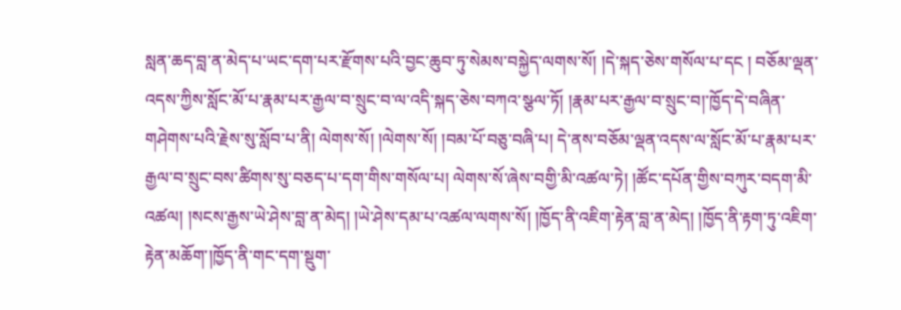སླན་ཆད་བླ་ན་མེད་པ་ཡང་དག་པར་རྫོགས་པའི་བྱང་ཆུབ་ཏུ་སེམས་བསྐྱེད་ལགས་སོ། །དེ་སྐད་ཅེས་གསོལ་པ་དང ། བཅོམ་ལྡན་འདས་ཀྱིས་སློང་མོ་པ་རྣམ་པར་རྒྱལ་བ་སྲུང་བ་ལ་འདི་སྐད་ཅེས་བཀའ་སྩལ་ཏོ། །རྣམ་པར་རྒྱལ་བ་སྲུང་བ།་ཁྱོད་དེ་བཞིན་གཤེགས་པའི་རྗེས་སུ་སློབ་པ་ནི། ལེགས་སོ། །ལེགས་སོ། །བམ་པོ་བཅུ་བཞི་པ། དེ་ནས་བཅོམ་ལྡན་འདས་ལ་སློང་མོ་པ་རྣམ་པར་རྒྱལ་བ་སྲུང་བས་ཚིགས་སུ་བཅད་པ་དག་གིས་གསོལ་པ། ལེགས་སོ་ཞེས་བགྱི་མི་འཚལ་ཏེ། །ཚོང་དཔོན་གྱིས་བཀུར་བདག་མི་འཚལ། །སངས་རྒྱས་ཡེ་ཤེས་བླ་ན་མེད། །ཡེ་ཤེས་དམ་པ་འཚལ་ལགས་སོ། །ཁྱོད་ནི་འཇིག་རྟེན་བླ་ན་མེད། །ཁྱོད་ནི་རྟག་ཏུ་འཇིག་རྟེན་མཆོག་།ཁྱོད་ནི་གང་དག་སྡུག་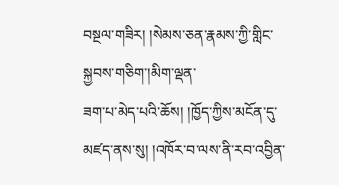བསྔལ་གཟིར། །སེམས་ཅན་རྣམས་ཀྱི་གླིང་སྐྱབས་གཅིག་།མིག་ལྡན་
ཟག་པ་མེད་པའི་ཆོས། །ཁྱོད་ཀྱིས་མངོན་དུ་མཛད་ནས་སུ། །འཁོར་བ་ལས་ནི་རབ་འབྱིན་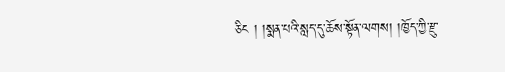ཅིང ། །སྨན་པའི་སླད་དུ་ཆོས་སྟོན་ལགས། །ཁྱོད་ཀྱི་རྫུ་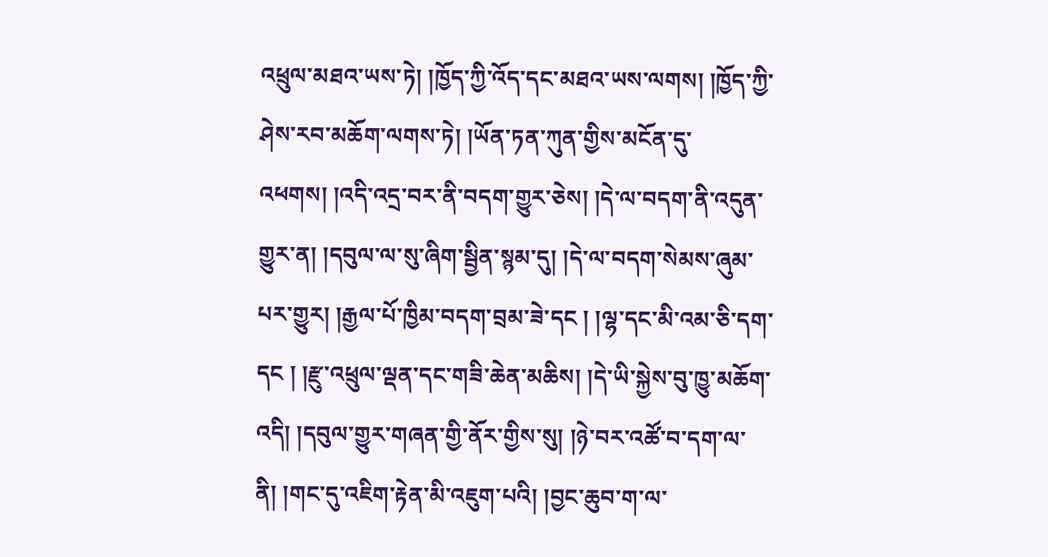འཕྲུལ་མཐའ་ཡས་ཏེ། །ཁྱོད་ཀྱི་འོད་དང་མཐའ་ཡས་ལགས། །ཁྱོད་ཀྱི་ཤེས་རབ་མཆོག་ལགས་ཏེ། །ཡོན་ཏན་ཀུན་གྱིས་མངོན་དུ་འཕགས། །འདི་འདྲ་བར་ནི་བདག་གྱུར་ཅེས། །དེ་ལ་བདག་ནི་འདུན་གྱུར་ན། །དབུལ་ལ་སུ་ཞིག་སྦྱིན་སྙམ་དུ། །དེ་ལ་བདག་སེམས་ཞུམ་པར་གྱུར། །རྒྱལ་པོ་ཁྱིམ་བདག་བྲམ་ཟེ་དང ། །ལྷ་དང་མི་འམ་ཅི་དག་དང ། །རྫུ་འཕྲུལ་ལྡན་དང་གཟི་ཆེན་མཆིས། །དེ་ཡི་སྐྱེས་བུ་ཁྱུ་མཆོག་འདི། །དབུལ་གྱུར་གཞན་གྱི་ནོར་གྱིས་སུ། །ཉེ་བར་འཚོ་བ་དག་ལ་ནི། །གང་དུ་འཇིག་རྟེན་མི་འཇུག་པའི། །བྱང་ཆུབ་ག་ལ་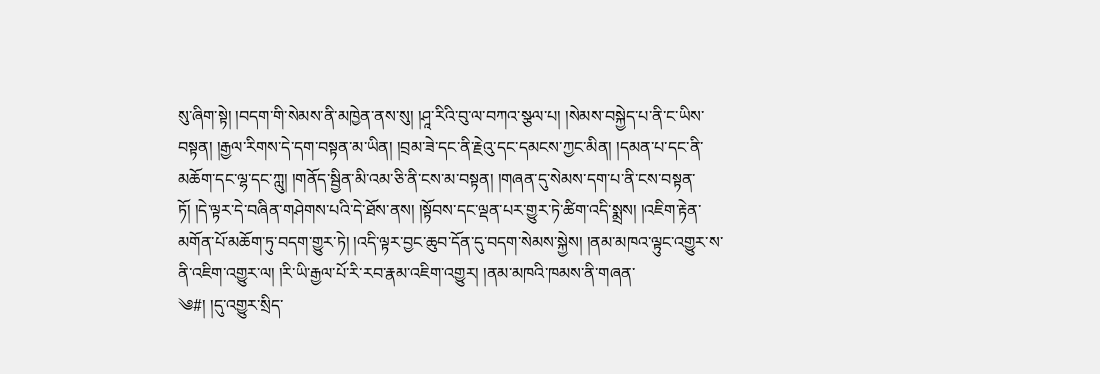སུ་ཞིག་སྟེ། །བདག་གི་སེམས་ནི་མཁྱེན་ནས་སུ། །ཤཱ་རིའི་བུ་ལ་བཀའ་སྩལ་པ། །སེམས་བསྐྱེད་པ་ནི་ང་ཡིས་བསྟན། །རྒྱལ་རིགས་དེ་དག་བསྟན་མ་ཡིན། །བྲམ་ཟེ་དང་ནི་རྗེའུ་དང་དམངས་ཀྱང་མིན། །དམན་པ་དང་ནི་མཆོག་དང་ལྷ་དང་ཀླུ། །གནོད་སྦྱིན་མི་འམ་ཅི་ནི་ངས་མ་བསྟན། །གཞན་དུ་སེམས་དག་པ་ནི་ངས་བསྟན་ཏོ། །དེ་ལྟར་དེ་བཞིན་གཤེགས་པའི་དེ་ཐོས་ནས། །སྟོབས་དང་ལྡན་པར་གྱུར་ཏེ་ཚིག་འདི་སྨྲས། །འཇིག་རྟེན་མགོན་པོ་མཆོག་ཏུ་བདག་གྱུར་ཏེ། །འདི་ལྟར་བྱང་ཆུབ་དོན་དུ་བདག་སེམས་སྐྱེས། །ནམ་མཁའ་ལྟུང་འགྱུར་ས་ནི་འཇིག་འགྱུར་ལ། །རི་ཡི་རྒྱལ་པོ་རི་རབ་རྣམ་འཇིག་འགྱུར། །ནམ་མཁའི་ཁམས་ནི་གཞན་
༄#། །དུ་འགྱུར་སྲིད་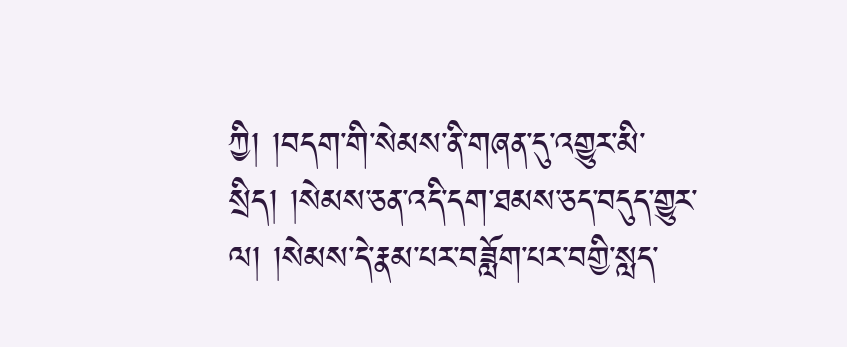ཀྱི། །བདག་གི་སེམས་ནི་གཞན་དུ་འགྱུར་མི་སྲིད། །སེམས་ཅན་འདི་དག་ཐམས་ཅད་བདུད་གྱུར་ལ། །སེམས་དེ་རྣམ་པར་བཟློག་པར་བགྱི་སླད་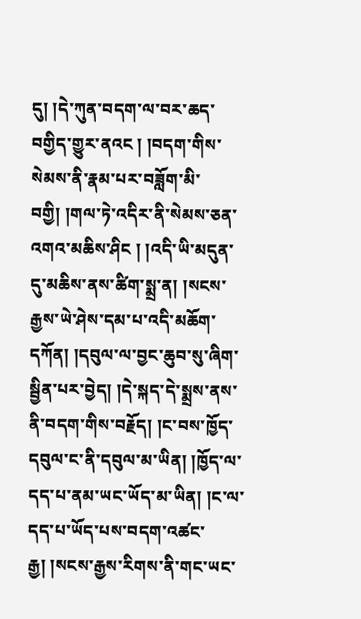དུ། །དེ་ཀུན་བདག་ལ་བར་ཆད་བགྱིད་གྱུར་ནའང ། །བདག་གིས་སེམས་ནི་རྣམ་པར་བཟློག་མི་བགྱི། །གལ་ཏེ་འདིར་ནི་སེམས་ཅན་འགའ་མཆིས་ཤིང ། །འདི་ཡི་མདུན་དུ་མཆིས་ནས་ཚིག་སྨྲ་ན། །སངས་རྒྱས་ཡེ་ཤེས་དམ་པ་འདི་མཆོག་དཀོན། །དབུལ་ལ་བྱང་ཆུབ་སུ་ཞིག་སྦྱིན་པར་བྱེད། །དེ་སྐད་དེ་སྨྲས་ནས་ནི་བདག་གིས་བརྗོད། །ང་བས་ཁྱོད་དབུལ་ང་ནི་དབུལ་མ་ཡིན། །ཁྱོད་ལ་དད་པ་ནམ་ཡང་ཡོད་མ་ཡིན། །ང་ལ་དད་པ་ཡོད་པས་བདག་འཚང་རྒྱ། །སངས་རྒྱས་རིགས་ནི་གང་ཡང་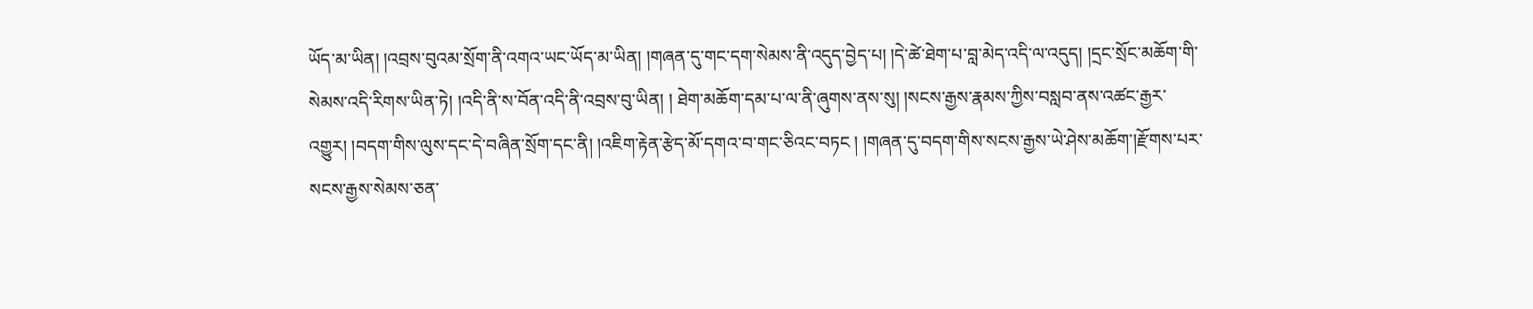ཡོད་མ་ཡིན། །འབྲས་བུའམ་སྲོག་ནི་འགའ་ཡང་ཡོད་མ་ཡིན། །གཞན་དུ་གང་དག་སེམས་ནི་འདུད་བྱེད་པ། །དེ་ཚེ་ཐེག་པ་བླ་མེད་འདི་ལ་འདུད། །དྲང་སྲོང་མཆོག་གི་སེམས་འདི་རིགས་ཡིན་ཏེ། །འདི་ནི་ས་བོན་འདི་ནི་འབྲས་བུ་ཡིན། ། ཐེག་མཆོག་དམ་པ་ལ་ནི་ཞུགས་ནས་སུ། །སངས་རྒྱས་རྣམས་ཀྱིས་བསླབ་ནས་འཚང་རྒྱར་འགྱུར། །བདག་གིས་ལུས་དང་དེ་བཞིན་སྲོག་དང་ནི། །འཇིག་རྟེན་རྩེད་མོ་དགའ་བ་གང་ཅིའང་བཏང ། །གཞན་དུ་བདག་གིས་སངས་རྒྱས་ཡེ་ཤེས་མཆོག་།རྫོགས་པར་སངས་རྒྱས་སེམས་ཅན་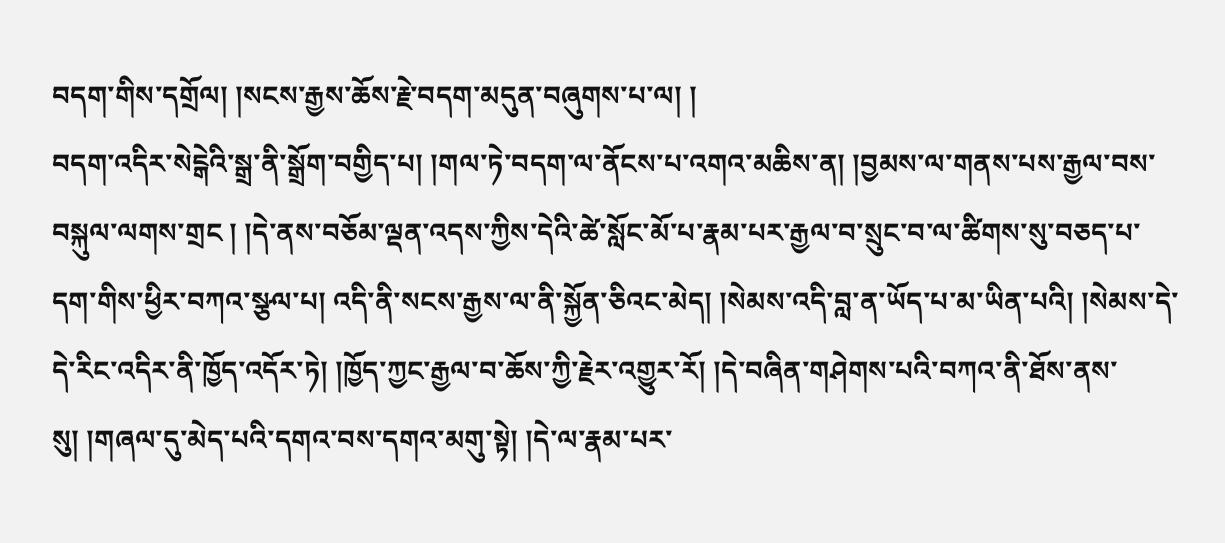བདག་གིས་དགྲོལ། །སངས་རྒྱས་ཆོས་རྗེ་བདག་མདུན་བཞུགས་པ་ལ། །
བདག་འདིར་སེངྒེའི་སྒྲ་ནི་སྒྲོག་བགྱིད་པ། །གལ་ཏེ་བདག་ལ་ནོངས་པ་འགའ་མཆིས་ན། །བྱམས་ལ་གནས་པས་རྒྱལ་བས་བསྐུལ་ལགས་གྲང ། །དེ་ནས་བཅོམ་ལྡན་འདས་ཀྱིས་དེའི་ཚེ་སློང་མོ་པ་རྣམ་པར་རྒྱལ་བ་སྲུང་བ་ལ་ཚིགས་སུ་བཅད་པ་དག་གིས་ཕྱིར་བཀའ་སྩལ་པ། འདི་ནི་སངས་རྒྱས་ལ་ནི་སྐྱོན་ཅིའང་མེད། །སེམས་འདི་བླ་ན་ཡོད་པ་མ་ཡིན་པའི། །སེམས་དེ་དེ་རིང་འདིར་ནི་ཁྱོད་འདོར་ཏེ། །ཁྱོད་ཀྱང་རྒྱལ་བ་ཆོས་ཀྱི་རྗེར་འགྱུར་རོ། །དེ་བཞིན་གཤེགས་པའི་བཀའ་ནི་ཐོས་ནས་སུ། །གཞལ་དུ་མེད་པའི་དགའ་བས་དགའ་མགུ་སྟེ། །དེ་ལ་རྣམ་པར་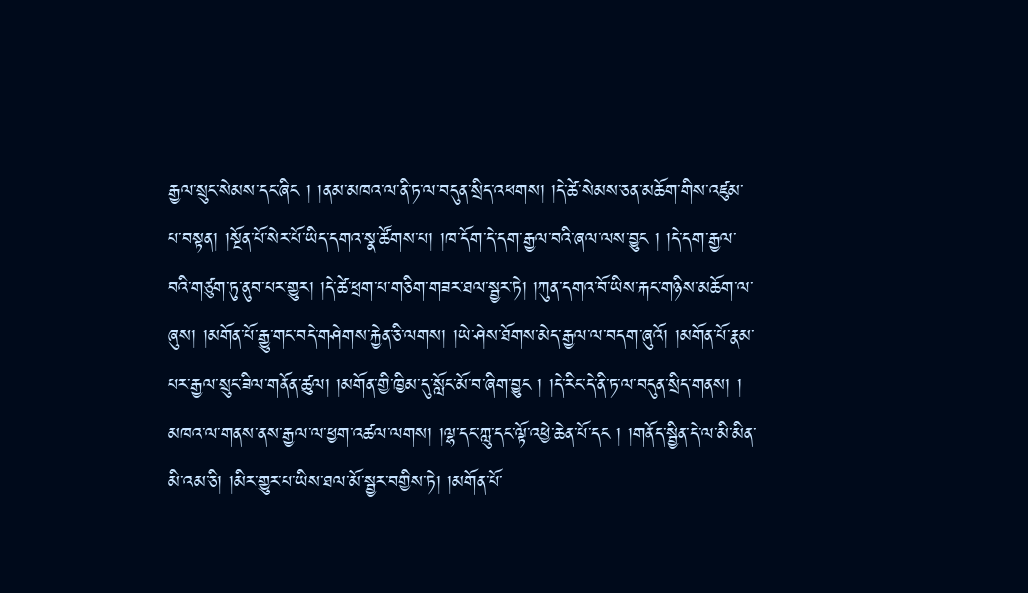རྒྱལ་སྲུང་སེམས་དང་ཞིང ། །ནམ་མཁའ་ལ་ནི་ཏ་ལ་བདུན་སྲིད་འཕགས། །དེ་ཚེ་སེམས་ཅན་མཆོག་གིས་འཛུམ་པ་བསྟན། །སྔོན་པོ་སེར་པོ་ཡིད་དགའ་སྣ་ཚོགས་པ། །ཁ་དོག་དེ་དག་རྒྱལ་བའི་ཞལ་ལས་བྱུང ། །དེ་དག་རྒྱལ་བའི་གཙུག་ཏུ་ནུབ་པར་གྱུར། །དེ་ཚེ་ཕྲག་པ་གཅིག་གཟར་ཐལ་སྦྱར་ཏེ། །ཀུན་དགའ་བོ་ཡིས་རྐང་གཉིས་མཆོག་ལ་ཞུས། །མགོན་པོ་རྒྱུ་གང་བདེ་གཤེགས་རྐྱེན་ཅི་ལགས། །ཡེ་ཤེས་ཐོགས་མེད་རྒྱལ་ལ་བདག་ཞུའོ། །མགོན་པོ་རྣམ་པར་རྒྱལ་སྲུང་ཟིལ་གནོན་ཚུལ། །མགོན་གྱི་ཁྱིམ་དུ་སློང་མོ་བ་ཞིག་བྱུང ། །དེ་རིང་དེ་ནི་ཏ་ལ་བདུན་སྲིད་གནས། ། མཁའ་ལ་གནས་ནས་རྒྱལ་ལ་ཕྱག་འཚལ་ལགས། །ལྷ་དང་ཀླུ་དང་ལྟོ་འཕྱེ་ཆེན་པོ་དང ། །གནོད་སྦྱིན་དེ་ལ་མི་མིན་མི་འམ་ཅི། །མིར་གྱུར་པ་ཡིས་ཐལ་མོ་སྦྱར་བགྱིས་ཏེ། །མགོན་པོ་